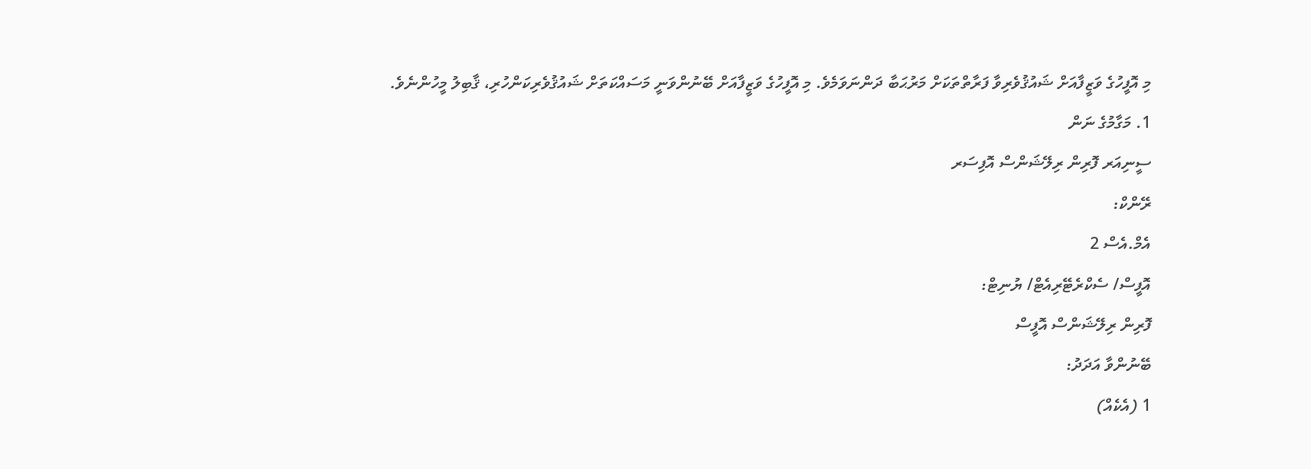މި އޮފީހުގެ ވަޒީފާއަށް ޝައުޤުވެރިވާ ފަރާތްތަކަށް މަރުޙަބާ ދަންނަވަމެވެ. މި އޮފީހުގެ ވަޒީފާއަށް ބޭނުންވަނީ މަސައްކަތަށް ޝައުޤުވެރިކަންހުރި، ޤާބިލު މީހުންނެވެ.
1. މަގާމުގެ ނަން
ސީނިއަރ ފޮރިން ރިލޭޝަންސް އޮފިސަރ
ރޭންކް:
އެމް.އެސް 2
އޮފީސް/ ސެކްރެޓޭރިއެޓް/ ޔުނިޓް:
ފޮރިން ރިލޭޝަންސް އޮފީސް
ބޭނުންވާ އަދަދު:
1 (އެކެއް)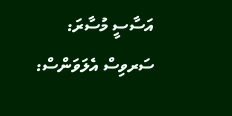އަސާސީ މުސާރަ:
ސަރވިސް އެލަވަންސް: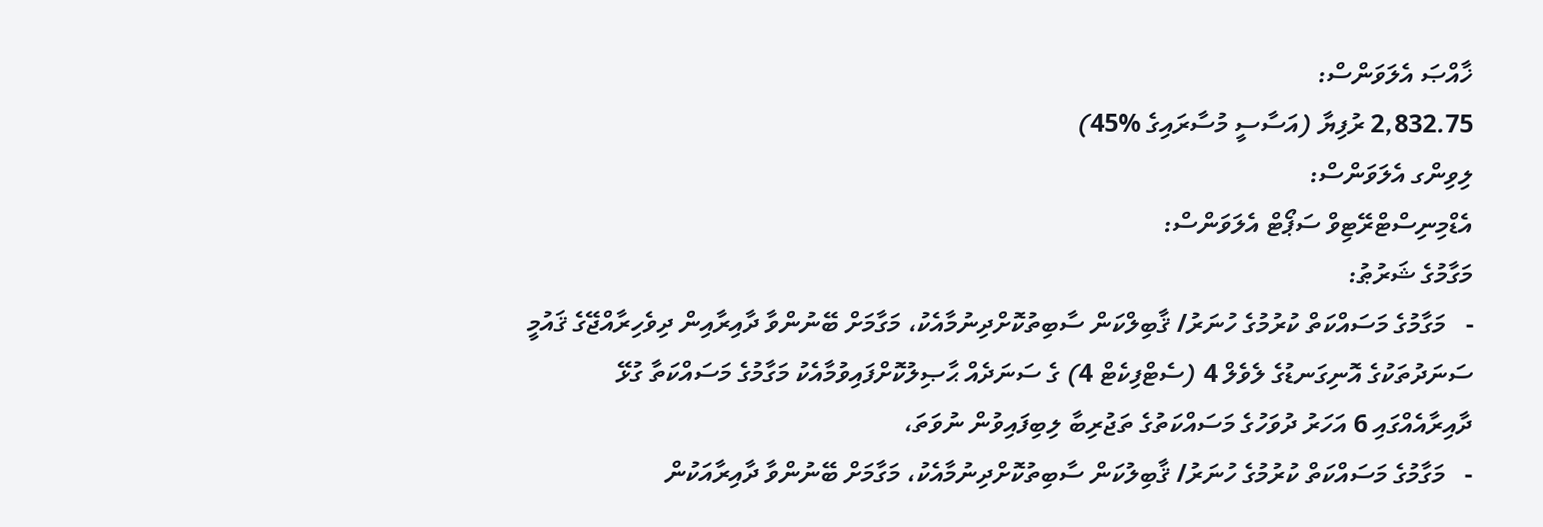ޚާއްޞަ އެލަވަންސް:
2,832.75 ރުފިޔާ (އަސާސީ މުސާރައިގެ %45)
ލިވިންގ އެލަވަންސް:
އެޑްމިނިސްޓްރޭޓިވް ސަޕޯޓް އެލަވަންސް:
މަގާމުގެ ޝަރުޠު:
-   މަގާމުގެ މަސައްކަތް ކުރުމުގެ ހުނަރު/ ޤާބިލްކަން ސާބިތުކޮށްދިނުމާއެކު، މަގާމަށް ބޭނުންވާ ދާއިރާއިން ދިވެހިރާއްޖޭގެ ޤައުމީ ސަނަދުތަކުގެ އޮނިގަނޑުގެ ލެވެލް 4 (ސެޓްފިކެޓް 4) ގެ ސަނަދެއް ޙާޞިލުކޮށްފައިވުމާއެކު މަގާމުގެ މަސައްކަތާ ގުޅޭ ދާއިރާއެއްގައި 6 އަހަރު ދުވަހުގެ މަސައްކަތުގެ ތަޖުރިބާ ލިބިފައިވުން ނުވަތަ،
-   މަގާމުގެ މަސައްކަތް ކުރުމުގެ ހުނަރު/ ޤާބިލުކަން ސާބިތުކޮށްދިނުމާއެކު، މަގާމަށް ބޭނުންވާ ދާއިރާއަކުން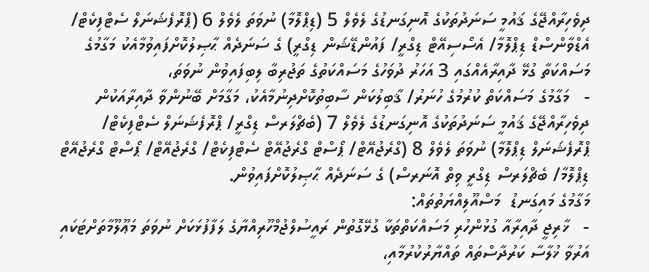ދިވެހިރާއްޖޭގެ ޤައުމީ ސަނަދުތަކުގެ އޮނިގަނޑުގެ ލެވެލް 5 (ޑިޕްލޮމާ) ނުވަތަ ލެވެލް 6 (ޕްރޮފެޝަނަލް ސެޓްފިކެޓް/ އެޑްވާންސްޑް ޑިޕްލޮމާ/ އެސޯސިއޭޓް ޑިގްރީ/ ފައުންޑޭޝަން ޑިގްރީ) ގެ ސަނަދެއް ޙާޞިލުކޮށްފައިވުމާއެކު މަގާމުގެ މަސައްކަތާ ގުޅޭ ދާއިރާއެއްގައި 3 އަހަރު ދުވަހުގެ މަސައްކަތުގެ ތަޖުރިބާ ލިބިފައިވުން ނުވަތަ،
-   މަގާމުގެ މަސައްކަތް ކުރުމުގެ ހުނަރު/ ޤާބިލުކަން ސާބިތުކޮށްދިނުމާއެކު، މަގާމަށް ބޭނުންވާ ދާއިރާއަކުން ދިވެހިރާއްޖޭގެ ޤައުމީ ސަނަދުތަކުގެ އޮނިގަނޑުގެ ލެވެލް 7 (ބެޗްލަރސް ޑިގްރީ/ ޕްރޮފެޝަނަލް ސެޓްފިކެޓް/ ޕްރޮފެޝަނަލް ޑިޕްލޮމާ) ނުވަތަ ލެވެލް 8 (ގްރެޖުއޭޓް/ ޕޯސްޓް ގްރެޖުއޭޓް ސެޓްފިކެޓް/ ގްރެޖުއޭޓް/ ޕޯސްޓް ގްރެޖުއޭޓް ޑިޕްލޮމާ/ ބެޗްލަރސް ޑިގްރީ ވިތް އޮނަރސް) ގެ ސަނަދެއް ޙާޞިލުކޮށްފައިވުން.
މަގާމުގެ މައިގަނޑު  މަސްއޫލިއްޔަތުތައް:
-   ޚާރިޖީ ދާއިރާއާ ގުޅުންހުރި މަސައްކަތްތަކާ ގުޅޭގޮތުން ރައީސުލްޖުމްހޫރިއްޔާގެ ލަފާފުޅަކަށް ނުވަތަ މަޢޫލޫމާތަށްޓަކައި އަރުވާ ޚުލާސާ ކަރުދާސްތައް ތައްޔާރުކުރުމާއި،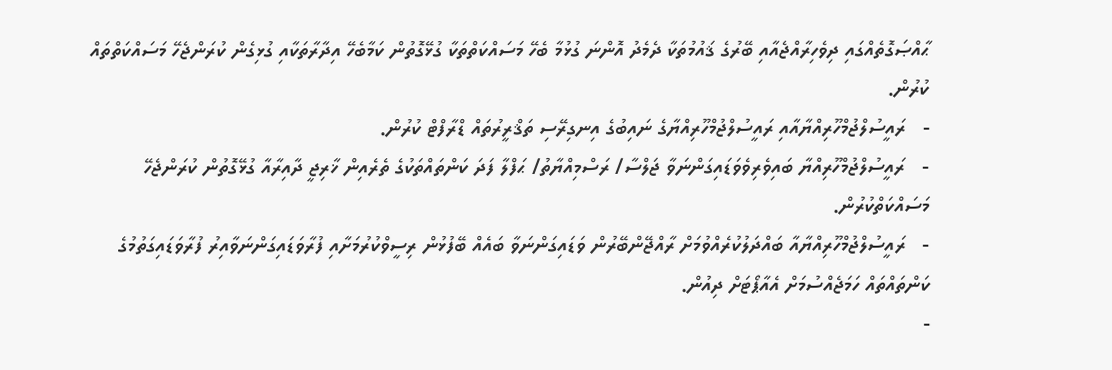ޙާއްޞަގޮތެއްގައި ދިވެހިރާއްޖެއާއި ބޭރުގެ ޤައުމުތަކާ ދެމެދު އޮންނަ ގުޅުމާ ބެހޭ މަސައްކަތްތަކާ ގުޅޭގޮތުން ކަމާބެހޭ އިދާރާތަކާއި ގުޅިގެން ކުރަންޖެހޭ މަސައްކަތްތައް ކުރުން.
-   ރައީސުލްޖުމްހޫރިއްޔާއާއި ރައީސުލްޖުމްހޫރިއްޔާގެ ނައިބުގެ އިނގިރޭސި ތަޤްރީރުތައް ޑްރާފްޓް ކުރުން.
-   ރައީސުލްޖުމްހޫރިއްޔާ ބައިވެރިވެވަޑައިގަންނަވާ ޖަލްސާ/ ރަސްމިއްޔާތު/ ޙަފްލާ ފަދަ ކަންތައްތަކުގެ ތެރެއިން ޚާރިޖީ ދާއިރާއާ ގުޅޭގޮތުން ކުރަންޖެހޭ މަސައްކަތްކުރުން.
-   ރައީސުލްޖުމްހޫރިއްޔާއާ ބައްދަލުކުރެއްވުމަށް ރާއްޖޭންބޭރުން ވަޑައިގަންނަވާ ބައެއް ބޭފުޅުން ރިސީވްކުރުމަށާއި ފުރާވަޑައިގަންނަވާއިރު ފުރާވަޑައިގަތުމުގެ ކަންތައްތައް ހަމަޖެއްސުމަށް އެއާޕޯޓަށް ދިއުން.
-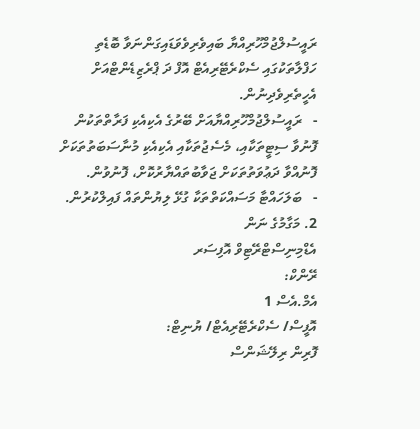ރައީސުލްޖުމްހޫރިއްޔާ ބައިވެރިވެވަޑައިގަންނަވާ ބޮޑެތި ހަފްލާތަކުގައި ސެކްރެޓޭރިއެޓް އޮފް ދަ ޕްރެޒިޑެންޓްއަށް އެހީތެރިވެދިނުން.
-   ރައީސުލްޖުމްހޫރިއްޔާއަށް ބޭރުގެ އެކިއެކި ފަރާތްތަކުން ފޮނުވާ ސިޓީތަކާއި، މެސެޖުތަކާއި އެކިއެކި މުނާސަބަތުތަކަށް ފޮނުއްވާ ދަޢުވަތުތަކަށް ޖަވާބުތައްޔާރުކޮށް، ފޮނުވުން.
-   ބަލަހައްޓާ މަސައްކަތްތަކާ ގުޅޭ ލިޔުންތައް ފައިލްކުރުން.
2. މަގާމުގެ ނަން
އެޑްމިނިސްޓްރޭޓިވް އޮފިސަރ
ރޭންކް:
އެމް.އެސް 1
އޮފީސް/ ސެކްރެޓޭރިއެޓް/ ޔުނިޓް:
ފޮރިން ރިލޭޝަންސް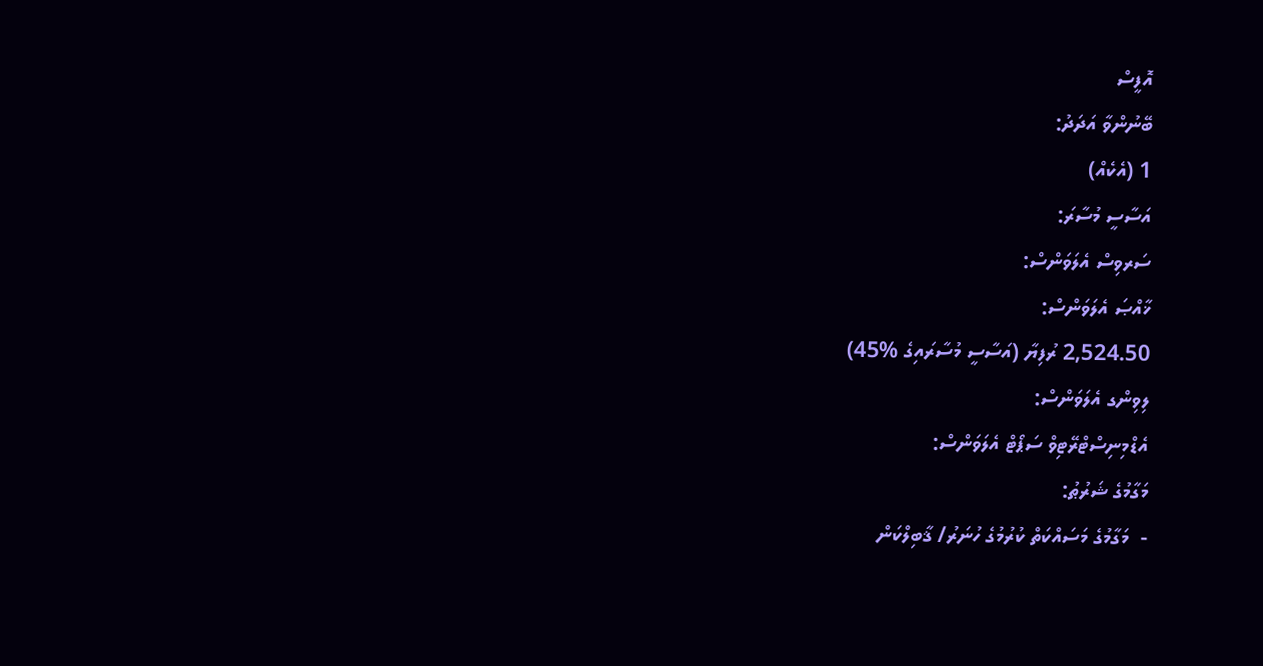އޮފީސް
ބޭނުންވާ އަދަދު:
1 (އެކެއް)
އަސާސީ މުސާރަ:
ސަރވިސް އެލަވަންސް:
ޚާއްޞަ އެލަވަންސް:
2,524.50 ރުފިޔާ (އަސާސީ މުސާރައިގެ %45)
ލިވިންގ އެލަވަންސް:
އެޑްމިނިސްޓްރޭޓިވް ސަޕޯޓް އެލަވަންސް:
މަގާމުގެ ޝަރުޠު:
-  މަގާމުގެ މަސައްކަތް ކުރުމުގެ ހުނަރު/ ޤާބިލްކަން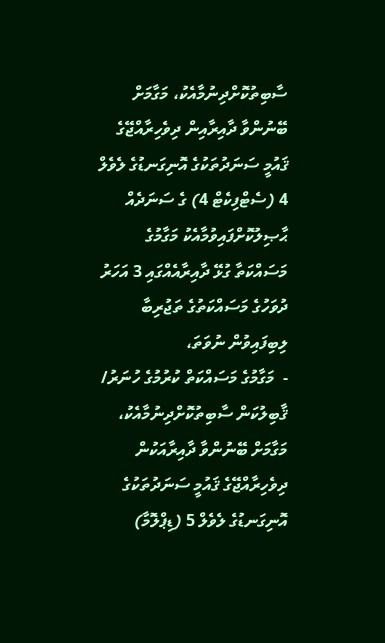ސާބިތުކޮށްދިނުމާއެކު، މަގާމަށް ބޭނުންވާ ދާއިރާއިން ދިވެހިރާއްޖޭގެ ޤައުމީ ސަނަދުތަކުގެ އޮނިގަނޑުގެ ލެވެލް 4 (ސެޓްފިކެޓް 4) ގެ ސަނަދެއް ޙާޞިލުކޮށްފައިވުމާއެކު މަގާމުގެ މަސައްކަތާ ގުޅޭ ދާއިރާއެއްގައި 3 އަހަރު ދުވަހުގެ މަސައްކަތުގެ ތަޖުރިބާ ލިބިފައިވުން ނުވަތަ،
-  މަގާމުގެ މަސައްކަތް ކުރުމުގެ ހުނަރު/ ޤާބިލުކަން ސާބިތުކޮށްދިނުމާއެކު، މަގާމަށް ބޭނުންވާ ދާއިރާއަކުން ދިވެހިރާއްޖޭގެ ޤައުމީ ސަނަދުތަކުގެ އޮނިގަނޑުގެ ލެވެލް 5 (ޑިޕްލޮމާ)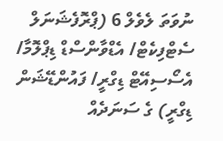ނުވަތަ ލެވެލް 6 (ޕްރޮފެޝަނަލް ސެޓްފިކެޓް/ އެޑްވާންސްޑް ޑިޕްލޮމާ/ އެސޯސިއޭޓް ޑިގްރީ/ ފައުންޑޭޝަން ޑިގްރީ) ގެ ސަނަދެއް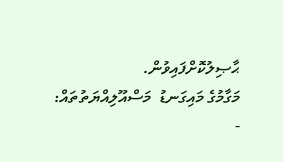ޙާޞިލުކޮށްފައިވުން.
މަގާމުގެ މައިގަނޑު  މަސްއޫލިއްޔަތުތައް:
-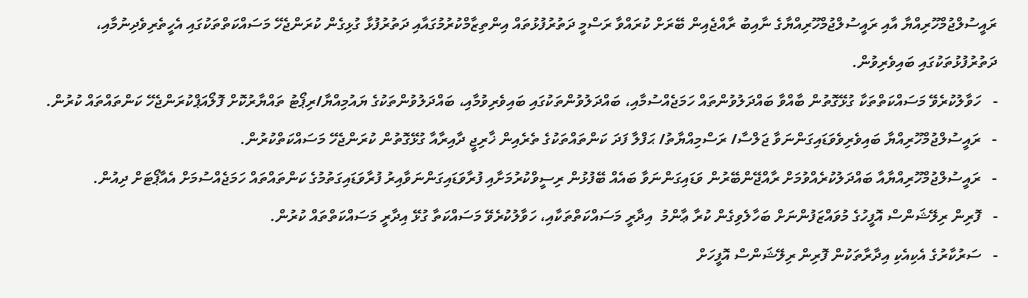ރައީސުލްޖުމްހޫރިއްޔާ އާއި ރައީސުލްޖުމްހޫރިއްޔާގެ ނާއިބު ރާއްޖެއިން ބޭރަށް ކުރައްވާ ރަސްމީ ދަތުރުފުޅުތައް އިންތިޒާމްކުރުމުގައާއި ދަތުރުފުޅާ ގުޅިގެން ކުރަންޖެހޭ މަސައްކަތްތަކުގައި އެހީތެރިވެދިނުމާއި، ދަތުރުފުޅުތަކުގައި ބައިވެރިވުން.
-   ހަވާލުކުރެވޭ މަސައްކަތްތަކާ ގުޅޭގޮތުން ބާއްވާ ބައްދަލުވުންތައް ހަމަޖެއްސުމާއި، ބައްދަލުވުންތަކުގައި ބައިވެރިވުމާއި، ބައްދަލުވުންތަކުގެ ޔައުމިއްޔާ/ރިޕޯޓު ތައްޔާރުކޮށް ފޮލޯއަޕްކުރަންޖެހޭ ކަންތައްތައް ކުރުން.
-   ރައީސުލްޖުމްހޫރިއްޔާ ބައިވެރިވެވަޑައިގަންނަވާ ޖަލްސާ/ ރަސްމިއްޔާތު/ ޙަފްލާ ފަދަ ކަންތައްތަކުގެ ތެރެއިން ޚާރިޖީ ދާއިރާއާ ގުޅޭގޮތުން ކުރަންޖެހޭ މަސައްކަތްކުރުން.
-   ރައީސުލްޖުމްހޫރިއްޔާއާ ބައްދަލުކުރެއްވުމަށް ރާއްޖޭންބޭރުން ވަޑައިގަންނަވާ ބައެއް ބޭފުޅުން ރިސީވްކުރުމަށާއި ފުރާވަޑައިގަންނަވާއިރު ފުރާވަޑައިގަތުމުގެ ކަންތައްތައް ހަމަޖެއްސުމަށް އެއާޕޯޓަށް ދިއުން.
-   ފޮރިން ރިލޭޝަންސް އޮފީހުގެ މުވައްޒަފުންނަށް ބަހާލެވިގެން ކުރާ ޢާންމު  އިދާރީ މަސައްކަތްތަކާއި، ހަވާލުކުރެވޭ މަސައްކަތާ ގުޅޭ އިދާރީ މަސައްކަތްތައް ކުރުން.
-   ސަރުކާރުގެ އެކިއެކި އިދާރާތަކުން ފޮރިން ރިލޭޝަންސް އޮފީހަށް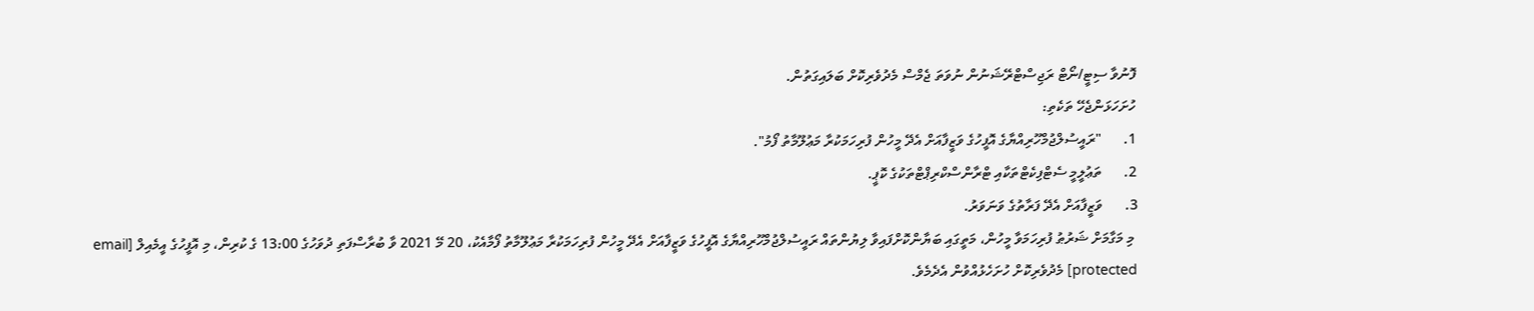ފޮނުވާ ސިޓީ/ނޯޓް ރަޖިސްޓްރޭޝަނުން ނުވަތަ ޖެމްސް މެދުވެރިކޮށް ބަލައިގަތުން.
ހުށަހަޅަންޖެހޭ ތަކެތި:
1.      "ރައީސުލްޖުމްހޫރިއްޔާގެ އޮފީހުގެ ވަޒީފާއަށް އެދޭ މީހުން ފުރިހަމަކުރާ މަޢުލޫމާތު ފޯމު".
2.      ތަޢުލީމީ ސެޓްފިކެޓްތަކާއި ޓްރާންސްކްރިޕްޓްތަކުގެ ކޮޕީ.
3.      ވަޒީފާއަށް އެދޭ ފަރާތުގެ ވަނަވަރު.
 މި މަގާމަށް ޝަރުޠު ފުރިހަމަވާ މީހުން، މަތީގައި ބަޔާންކޮށްފައިވާ ލިޔުންތައް ރައީސުލްޖުމްހޫރިއްޔާގެ އޮފީހުގެ ވަޒީފާއަށް އެދޭ މީހުން ފުރިހަމަކުރާ މަޢުލޫމާތު ފޯމާއެކު، 20 މޭ 2021 ވާ ބުރާސްފަތި ދުވަހުގެ 13:00 ގެ ކުރިން، މި އޮފީހުގެ އީމެއިލް [email protected] މެދުވެރިކޮށް ހުށަހެޅުއްވުން އެދެމެވެ.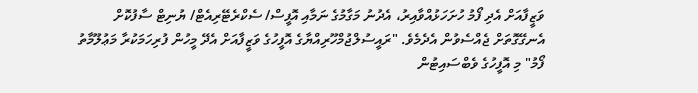ވަޒީފާއަށް އެދި ފޯމު ހުށަހަޅުއްވާއިރު، އެދުނު މަގާމުގެ ނަމާއި އޮފީސް/ ސެކްރެޓޭރިއެޓް/ ޔުނިޓް ސާފުކޮށް އެނގޭގޮތަށް ޖެއްސެވުން އެދެމެވެ. "ރައީސުލްޖުމްހޫރިއްޔާގެ އޮފީހުގެ ވަޒީފާއަށް އެދޭ މީހުން ފުރިހަމަކުރާ މަޢުލޫމާތު ފޯމު" މި އޮފީހުގެ ވެބްސައިޓުން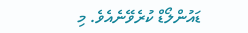ޑައުންލޯޑް ކުރެވޭނެއެވެ. މި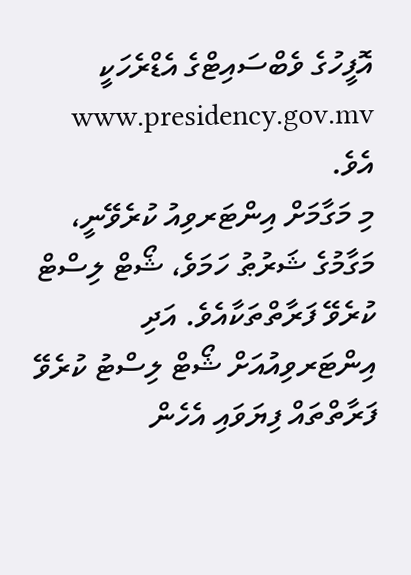އޮފީހުގެ ވެބްސައިޓްގެ އެޑްރެހަކީ www.presidency.gov.mv  އެވެ.
މި މަގާމަށް އިންޓަރވިއު ކުރެވޭނީ، މަގާމުގެ ޝަރުޠު ހަމަވެ، ޝޯޓް ލިސްޓް ކުރެވޭ ފަރާތްތަކާއެވެ. އަދި އިންޓަރވިއުއަށް ޝޯޓް ލިސްޓު ކުރެވޭ ފަރާތްތައް ފިޔަވައި އެހެން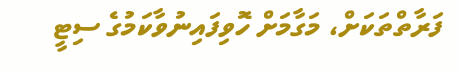ފަރާތްތަކަށް، މަގާމަށް ހޮވިފައިނުވާކަމުގެ ސިޓީ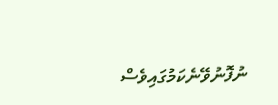ނުފޮނުވޭނެކަމުގައިވެސް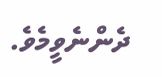ދެންނެވީމެވެ.